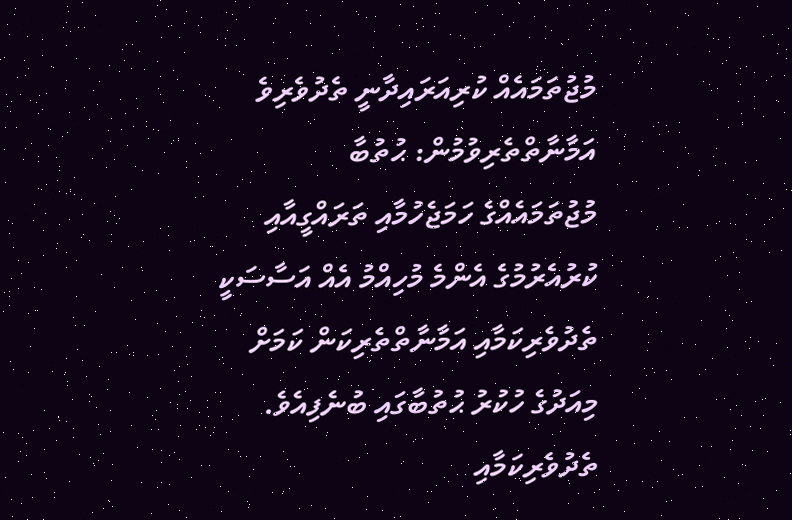މުޖުތަމައެއް ކުރިއަރައިދާނީ ތެދުވެރިވެ އަމާނާތްތެރިވުމުން: ޙުތުބާ
މުޖުތަމައެއްގެ ހަމަޖެހުމާއި ތަރައްގީއާއި ކުރުއެރުމުގެ އެންމެ މުހިއްމު އެއް އަސާސަކީ ތެދުވެރިކަމާއި އަމާނާތްތެރިކަން ކަމަށް މިއަދުގެ ހުކުރު ޙުތުބާގައި ބުނެފިއެވެ. ތެދުވެރިކަމާއި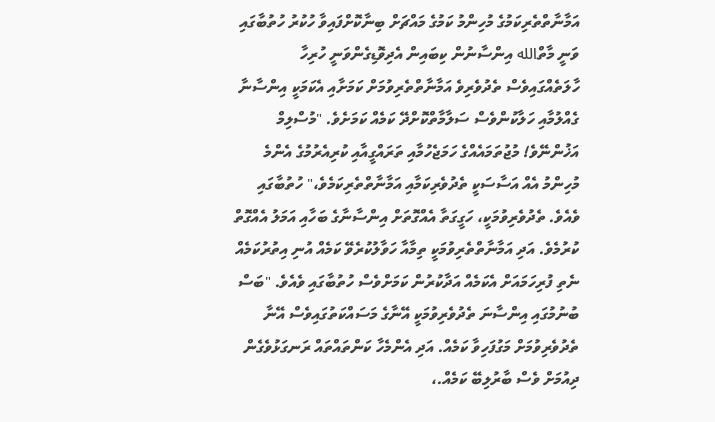އަމާނާތްތެރިކަމުގެ މުހިންމު ކަމުގެ މައްޗަށް ބިނާކޮށްފައިވާ ހުކުރު ހުތުބާގައި ވަނީ މާތްالله އިންސާނުން ކިބައިން އެދިވޮޑިގެންވަނީ ހުރިހާ ހާލަތެއްގައިވެސް ތެދުވެރިވެ އަމާނާތްތެރިވުމަށް ކަމަށާއި އެކަމަކީ އިންސާނާ ގެއްލުމާއި ހަލާކުންވެސް ސަލާމާތްކޮށްދޭ ކަމެއް ކަމަށެވެ. "މުސްލިމް އަޚުންނޭވެ! މުޖުތަމައެއްގެ ހަމަޖެހުމާއި ތަރައްގީއާއި ކުރިއެރުމުގެ އެންމެ މުހިންމު އެއް އަސާސަކީ ތެދުވެރިކަމާއި އަމާނާތްތެރިކަމެވެ،" ހުތުބާގައި ވެއެވެ. ތެދުވެރިވުމަކީ، ހަގީގަތާ އެއްގޮތަށް އިންސާނާގެ ބަހާއި އަމަލު އެއްގޮތް ކުރުމެވެ. އަދި އަމާނާތްތެރިވުމަކީ ތިމާއާ ހަވާލުކުރެވޭ ކަމެއް އުނި އިތުރުކަމެއް ނެތި ފުރިހަމައަށް އެކަމެއް އަދާކުރުން ކަމަށްވެސް ހުތުބާގައި ވެއެވެ. "ބަސް ބުނުމުގައި އިންސާނަ ތެދުވެރިވުމަކީ އޭނާގެ މަސައްކަތުގައިވެސް އޭނާ ތެދުވެރިވުމަށް މަގުފަހިވާ ކަމެއް. އަދި އެންމެހާ ކަންތައްތައް ރަނގަޅުވެގެން ދިއުމަށް ވެސް ބާރުލިބޭ ކަމެއް.،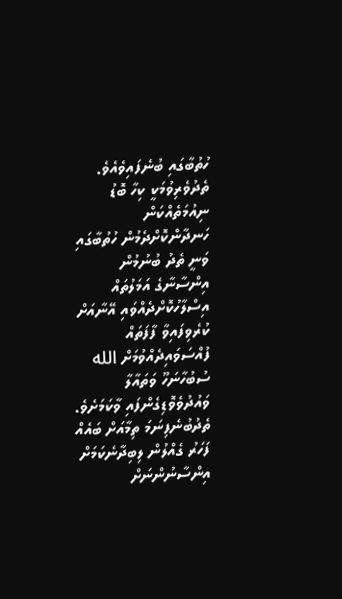ހުތުބާގައި ބުނެފައިވެއެވެ. ތެދުވެރިވުމަކީ ކިހާ ބޮޑު ނިއުމަތެއްކަން ހަނދާންކޮށްދެމުން ހުތުބާގައި ވަނީ ތެދު ބުނުމުން އިންސާނާގެ އަމަލުތައް އިސްލާހުކޮށްދެއްވައި އޭނާއަށް ކުރެވިފައިވާ ފާފަތައް ފުއްސަވައިދެއްވުމަށް الله ސުބުހާނަހޫ ވަތައާލާ ވައުދުވެވޮޑިގެންފައި ވާކަމަށެވެ. ތެދުބުނެފިނަމަ ތިމާއަށް ބައެއް ފަހަރު ގެއްލުން ލިބިދާނެކަމަށް އިންސާނުންނަށް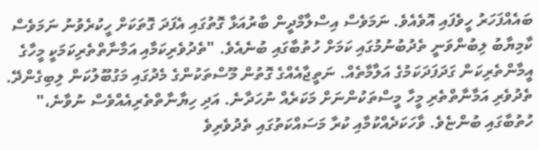ބައެއްފަހަރު ހީވެފައި އޮވެއެވެ. ނަމަވެސް އިސްލާމްދީން ބާރުއަޅާ ގޮތުގައި އެފަދަ ގޮތަކަށް ހީކުރެވުނު ނަމަވެސް ކާމިޔާބު ލިބުންވަނީ ތެދުބުނުމުގައި ކަމަށް ހުތުބާގައި ބުނެއެވެ. "ތެދުވެރިކަމާއި އަމާނާތްތެރިކަމަކީ މީހާގެ އީމާންތެރިކަން ގަދަފަދަކަމުގެ އަލާމާތެއް. ނަތީޖާއެއްގެ ގޮތުން މޫސްތަކުންގެ މެދުގައި މަގުބޫލުކަން ލިބިގެންދޭ. ތެދުވެރި އަމާނާތްތެރި މީހާ މީސްތަކުންނަށް މަކަރެއް ނުހަދާނެ. އަދި ހިޔާނާތްތެރިއެއްވެސް ނުވާނެ،" ހުތުބާގައި ބުންޏެވެ. ވާހަކަދެއްކުމާއި ކުރާ މަސައްކަތުގައި ތެދުވެރިވެ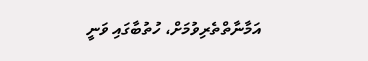އަމާނާތްތެރިވުމަށް، ހުތުބާގައި ވަނީ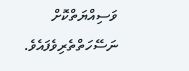ވަސިއްޔަތްކޮށް ނަސޭހަތްތެރިވެފައެވެ.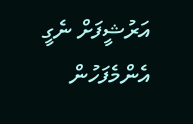އަރުޝީފަށް ނެގީ
އެންމެފަހުން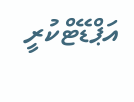އަޕްޑޭޓްކުރީ